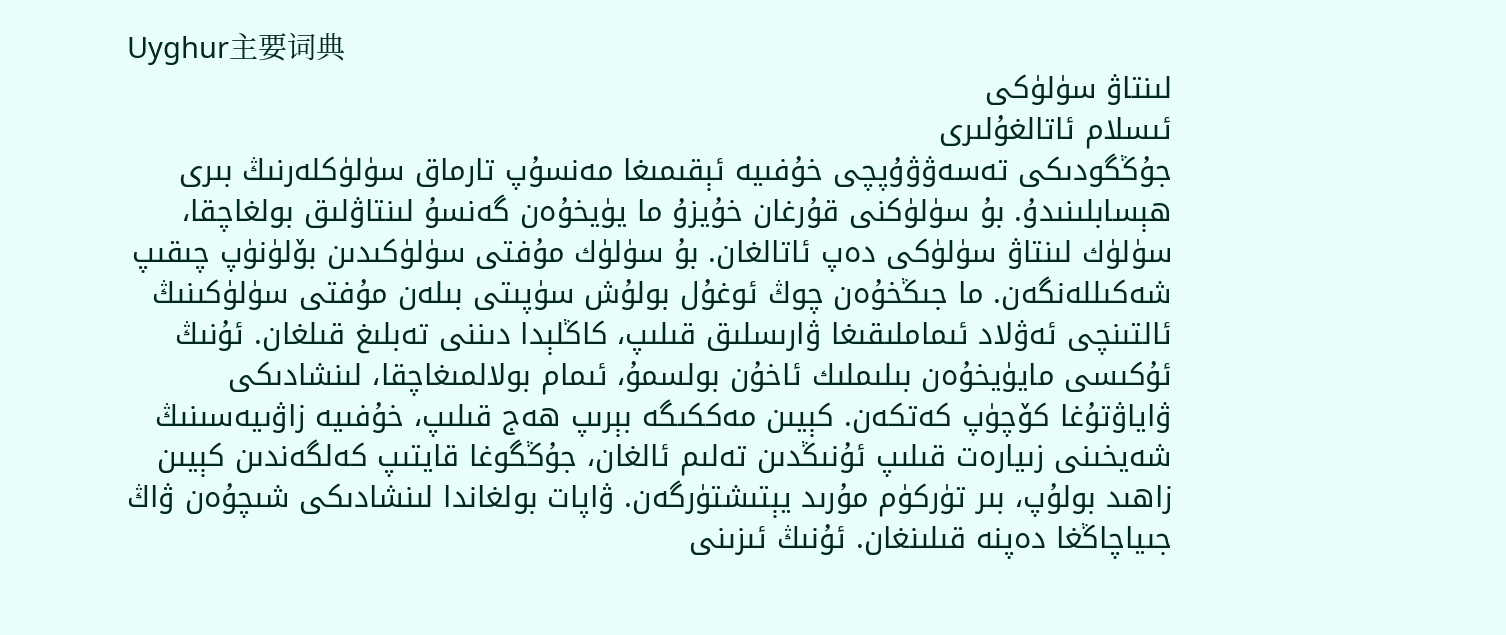Uyghur主要词典
لىنتاۋ سۈلۈكى
ئىسلام ئاتالغۇلىرى
جۇڭگودىكى تەسەۋۋۇپچى خۇفىيە ئېقىمىغا مەنسۇپ تارماق سۈلۈكلەرنىڭ بىرى ھېسابلىنىدۇ. بۇ سۈلۈكنى قۇرغان خۇيزۇ ما يۈيخۇەن گەنسۇ لىنتاۋلىق بولغاچقا، سۈلۈك لىنتاۋ سۈلۈكى دەپ ئاتالغان. بۇ سۈلۈك مۇفتى سۈلۈكىدىن بۆلۈنۈپ چىقىپ شەكىللەنگەن. ما جىڭخۇەن چوڭ ئوغۇل بولۇش سۈپىتى بىلەن مۇفتى سۈلۈكىنىڭ ئالتىنچى ئەۋلاد ئىماملىقىغا ۋارىسلىق قىلىپ، كاڭلېدا دىننى تەبلىغ قىلغان. ئۇنىڭ ئۇكىسى مايۈيخۇەن بىلىملىك ئاخۇن بولسمۇ، ئىمام بولالمىغاچقا، لىنشادىكى ۋاياۋتۇغا كۆچۈپ كەتكەن. كېيىن مەككىگە بېرىپ ھەج قىلىپ، خۇفىيە زاۋىيەسىنىڭ شەيخىنى زىيارەت قىلىپ ئۇنىڭدىن تەلىم ئالغان، جۇڭگوغا قايتىپ كەلگەندىن كېيىن زاھىد بولۇپ، بىر تۈركۈم مۇرىد يېتىشتۈرگەن. ۋاپات بولغاندا لىنشادىكى شىچۇەن ۋاڭ جىياچاڭغا دەپنە قىلىنغان. ئۇنىڭ ئىزىنى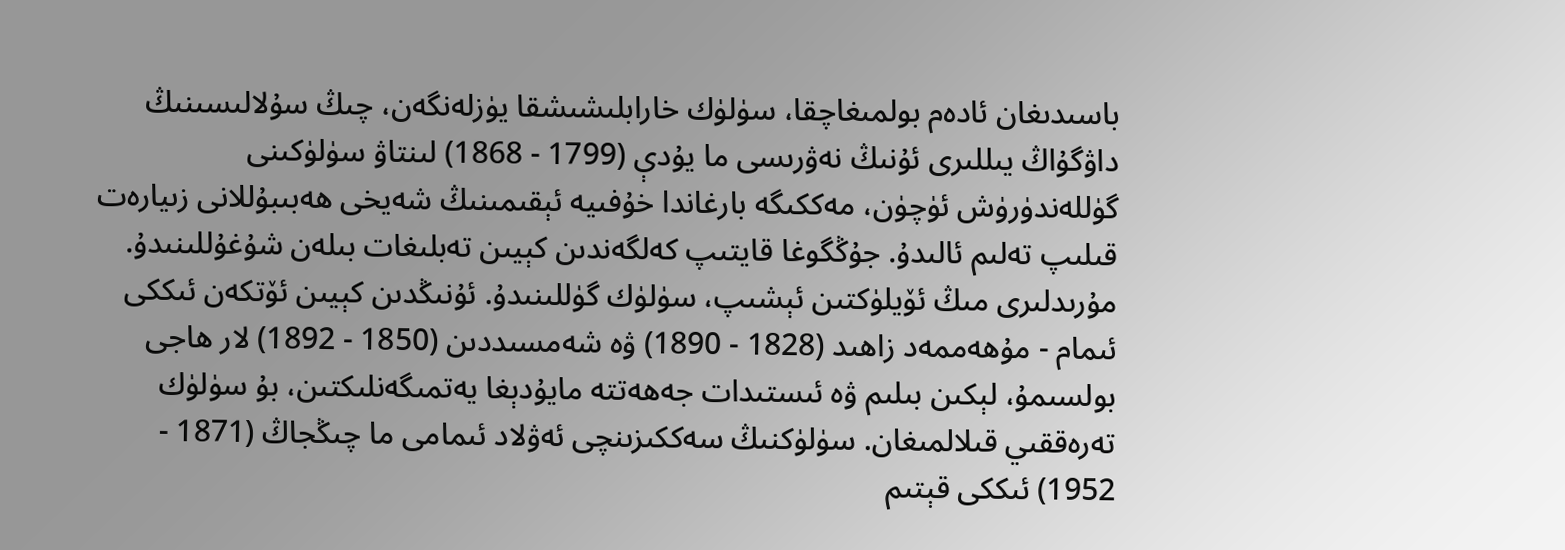باسىدىغان ئادەم بولمىغاچقا، سۈلۈك خارابلىشىشقا يۈزلەنگەن، چىڭ سۇلالىسىنىڭ داۋگۇاڭ يىللىرى ئۇنىڭ نەۋرىسى ما يۇدې (1799 - 1868) لىنتاۋ سۈلۈكىنى گۈللەندۈرۈش ئۈچۈن، مەككىگە بارغاندا خۇفىيە ئېقىمىنىڭ شەيخى ھەبىبۇللانى زىيارەت قىلىپ تەلىم ئالىدۇ. جۇڭگوغا قايتىپ كەلگەندىن كېيىن تەبلىغات بىلەن شۇغۇللىنىدۇ. مۇرىدلىرى مىڭ ئۆيلۈكتىن ئېشىپ، سۈلۈك گۈللىنىدۇ. ئۇنىڭدىن كېيىن ئۆتكەن ئىككى ئىمام - مۇھەممەد زاھىد (1828 - 1890) ۋە شەمسىددىن (1850 - 1892) لار ھاجى بولسىمۇ، لېكىن بىلىم ۋە ئىستىدات جەھەتتە مايۇدېغا يەتمىگەنلىكتىن، بۇ سۈلۈك تەرەققىي قىلالمىغان. سۈلۈكنىڭ سەككىزىنچى ئەۋلاد ئىمامى ما چىڭجاڭ (1871 - 1952) ئىككى قېتىم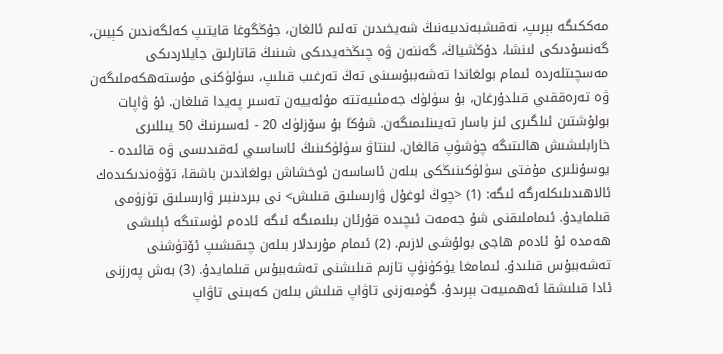مەككىگە بېرىپ، نەقىشبەندىيەنىڭ شەيخىدىن تەلىم ئالغان، جۇڭگوغا قايتىپ كەلگەندىن كېيىن، گەنسۇدىكى لىنشا، دۇڭشياڭ، گەننەن ۋە چىڭخەيدىكى شىنىڭ قاتارلىق جايلاردىكى مەسچىتلەردە ئىمام بولغاندا تەشەببۇسىنى تەڭ تەرغىب قىلىپ، سۈلۈكنى مۇستەھكەملىگەن ۋە تەرەققىي قىلدۇرغان، بۇ سۈلۈك جەمئىيەتتە مۇئەييەن تەسىر پەيدا قىلغان. ئۇ ۋاپات بولۇشتىن ئىلگىرى ئىز باسار تەيىنلىمىگەن. شۇڭا بۇ سۆزلۈك 20 - ئەسىرنىڭ 50 يىللىرى خارابلىشىش ھالىتىگە چۈشۈپ قالغان. لىنتاۋ سۈلۈكىنىڭ ئاساسىي ئەقىدىسى ۋە قائىدە - يوسۇنلىرى مۇفتى سۈلۈكىنىڭكى بىلەن ئاساسەن ئوخشاش بولغاندىن باشقا، تۆۋەندىكىدەك ئالاھىدىلىكلەرگە ئىگە: (1) <چوڭ ئوغۇل ۋارىسلىق قىلىش> نى بىردىنبىر ۋارىسلىق تۈزۈمى قىلمايدۇ. ئىماملىقنى شۇ جەمەت ئىچىدە قۇرئان بىلىمىگە ئىگە ئادەم ئۈستىگە ئېلىشى ھەمدە ئۇ ئادەم ھاجى بولۇشى لازىم. (2) ئىمام مۇرىدلار بىلەن چىقىشىپ ئۆتۈشنى تەشەببۇس قىلىدۇ. ئىمامغا يۈكۈنۈپ تازىم قىلىشنى تەشەببۇس قىلمايدۇ. (3) بەش پەرزنى ئادا قىلىشقا ئەھمىيەت بېرىدۇ. گۈمبەزنى تاۋاپ قىلىش بىلەن كەبىنى تاۋاپ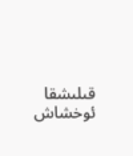قىلىشقا ئوخشاش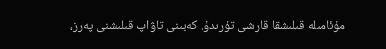مۇئامىلە قىلىشقا قارشى تۇرىدۇ. كەبىنى تاۋاپ قىلىشنى پەرز،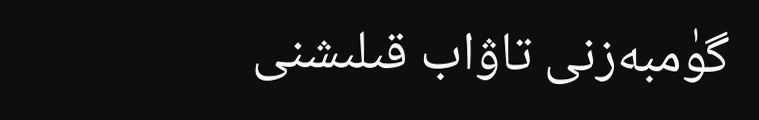گۈمبەزنى تاۋاب قىلىشنى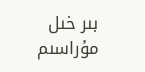بىر خىل مۇراسىم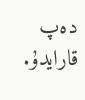دەپ قارايدۇ.